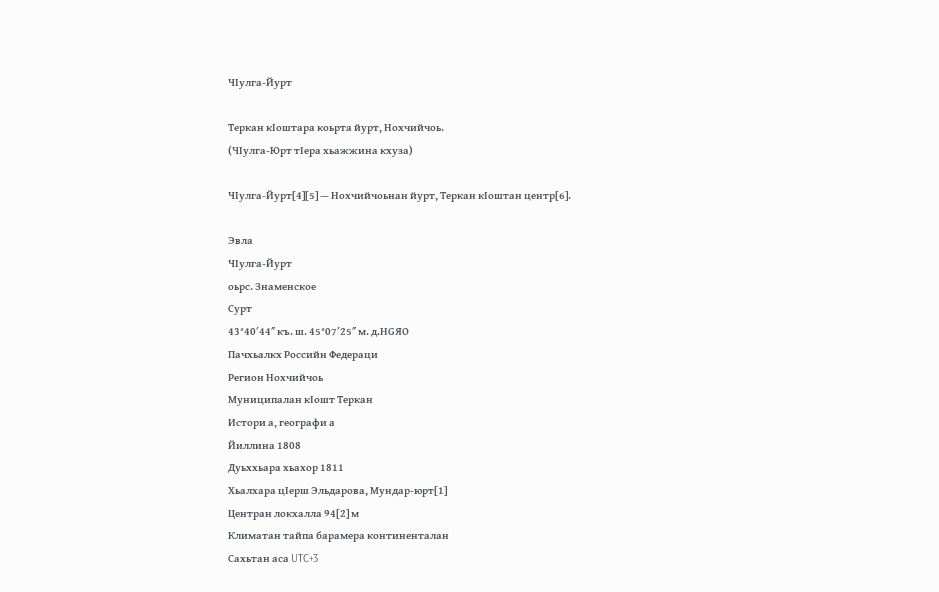ЧӀулга-Йурт

Теркан кӀоштара коьрта йурт, Нохчийчоь.
(ЧӀулга-Юрт тӀера хьажжина кхуза)

ЧӀулга-Йурт[4][5] — Нохчийчоьнан йурт, Теркан кӀоштан центр[6].

Эвла
ЧӀулга-Йурт
оьрс. Знаменское
Сурт
43°40′44″ къ. ш. 45°07′25″ м. д.HGЯO
Пачхьалкх Российн Федераци
Регион Нохчийчоь
Муниципалан кӀошт Теркан
Истори а, географи а
Йиллина 1808
Дуьххьара хьахор 1811
Хьалхара цӀерш Эльдарова, Мундар-юрт[1]
Центран локхалла 94[2] м
Климатан тайпа барамера континенталан
Сахьтан аса UTC+3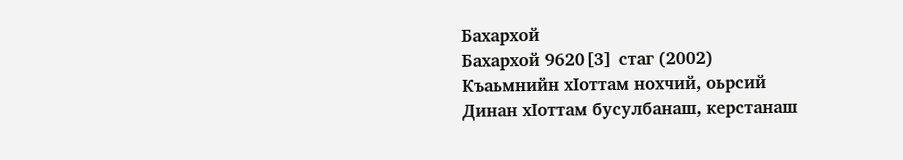Бахархой
Бахархой 9620[3] стаг (2002)
Къаьмнийн хӀоттам нохчий, оьрсий
Динан хӀоттам бусулбанаш, керстанаш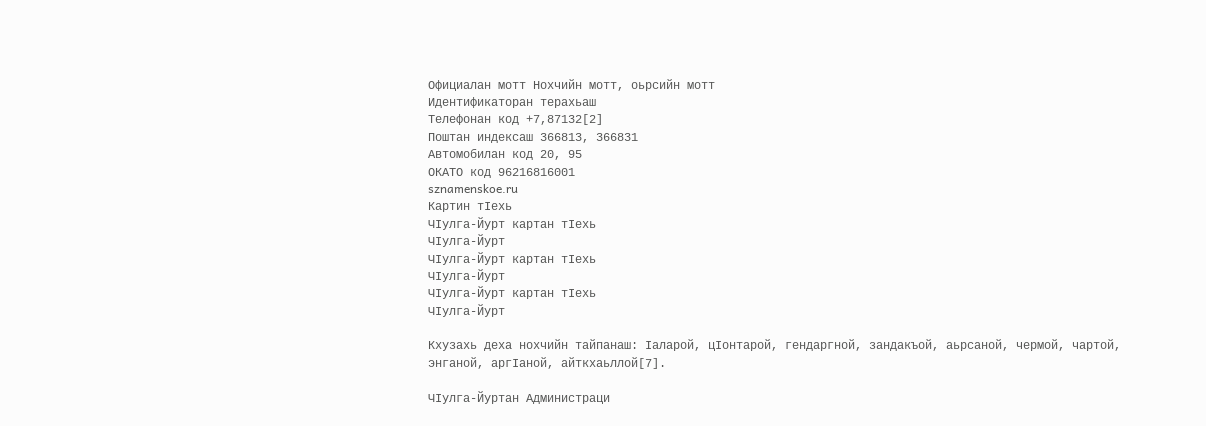Официалан мотт Нохчийн мотт, оьрсийн мотт
Идентификаторан терахьаш
Телефонан код +7,87132[2]
Поштан индексаш 366813, 366831
Автомобилан код 20, 95
ОКАТО код 96216816001
sznamenskoe.ru
Картин тӀехь
ЧӀулга-Йурт картан тӀехь
ЧӀулга-Йурт
ЧӀулга-Йурт картан тӀехь
ЧӀулга-Йурт
ЧӀулга-Йурт картан тӀехь
ЧӀулга-Йурт

Кхузахь деха нохчийн тайпанаш: Ӏаларой, цӀонтарой, гендаргной, зандакъой, аьрсаной, чермой, чартой, энганой, аргӀаной, айткхаьллой[7].

ЧӀулга-Йуртан Администраци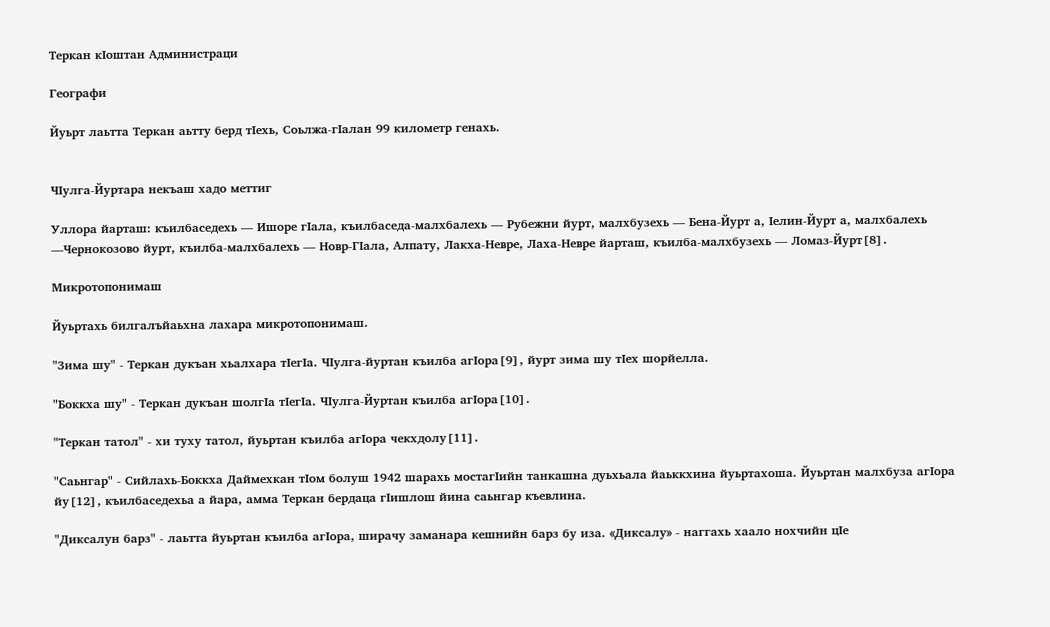Теркан кӀоштан Администраци

Географи

Йуьрт лаьтта Теркан аьтту берд тӀехь, Соьлжа-гӀалан 99 километр генахь.


ЧӀулга-Йуртара некъаш хадо меттиг

Уллора йарташ: къилбаседехь — Ишоре гӀала, къилбаседа-малхбалехь — Рубежни йурт, малхбузехь — Бена-Йурт а, Ӏелин-Йурт а, малхбалехь —Чернокозово йурт, къилба-малхбалехь — Новр-ГӀала, Алпату, Лакха-Невре, Лаха-Невре йарташ, къилба-малхбузехь — Ломаз-Йурт[8].

Микротопонимаш

Йуьртахь билгалъйаьхна лахара микротопонимаш.

"Зима шу" - Теркан дукъан хьалхара тӀегӀа. ЧӀулга-йуртан къилба агӀора[9], йурт зима шу тӀех шорйелла.

"Боккха шу" - Теркан дукъан шолгӀа тӀегӀа. ЧӀулга-Йуртан къилба агӀора[10].

"Теркан татол" - хи туху татол, йуьртан къилба агӀора чекхдолу[11].

"Саьнгар" - Сийлахь-Боккха Даймехкан тӀом болуш 1942 шарахь мостагӀийн танкашна дуьхьала йаьккхина йуьртахоша. Йуьртан малхбуза агӀора йу[12], къилбаседехьа а йара, амма Теркан бердаца гӀишлош йина саьнгар къевлина.

"Диксалун барз" - лаьтта йуьртан къилба агӀора, ширачу заманара кешнийн барз бу иза. «Диксалу» - наггахь хаало нохчийн цӀе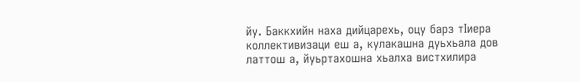йу. Баккхийн наха дийцарехь, оцу барз тӀиера коллективизаци еш а, кулакашна дуьхьала дов латтош а, йуьртахошна хьалха вистхилира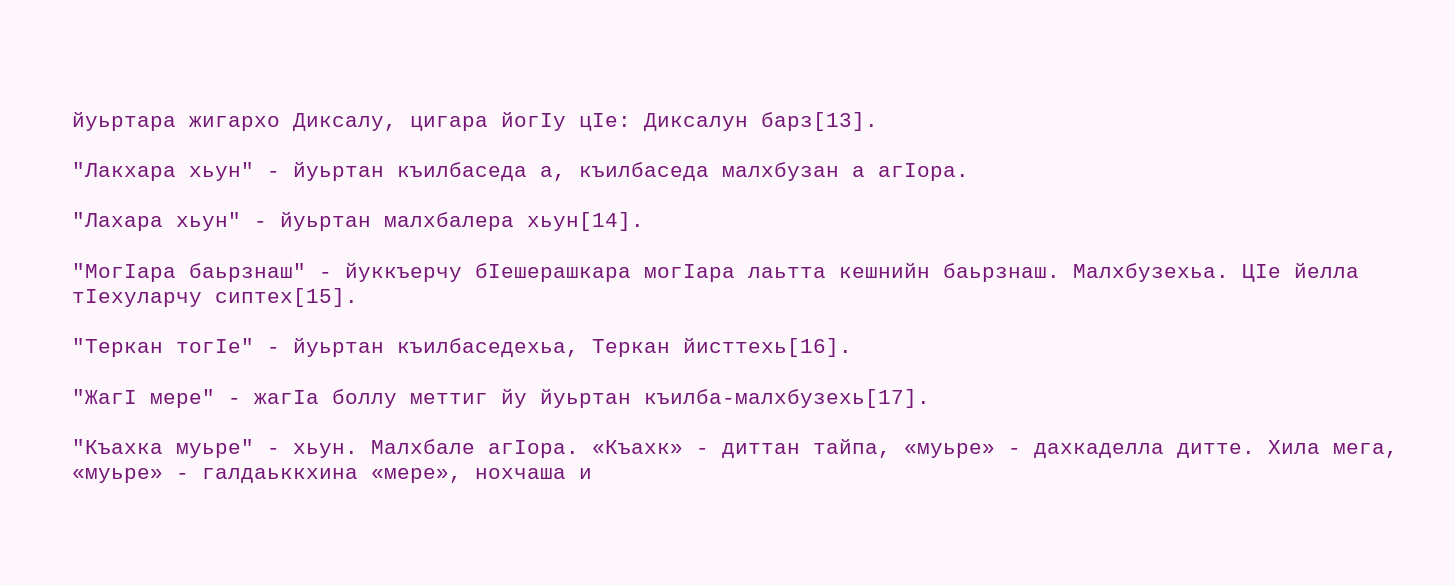йуьртара жигархо Диксалу, цигара йогӀу цӀе: Диксалун барз[13].

"Лакхара хьун" - йуьртан къилбаседа а, къилбаседа малхбузан а агӀора.

"Лахара хьун" - йуьртан малхбалера хьун[14].

"МогIара баьрзнаш" - йуккъерчу бӀешерашкара могӀара лаьтта кешнийн баьрзнаш. Малхбузехьа. ЦӀе йелла тӀехуларчу сиптех[15].

"Теркан тогIе" - йуьртан къилбаседехьа, Теркан йисттехь[16].

"ЖагI мере" - жагӀа боллу меттиг йу йуьртан къилба-малхбузехь[17].

"Къахка муьре" - хьун. Малхбале агӀора. «Къахк» - диттан тайпа, «муьре» - дахкаделла дитте. Хила мега, «муьре» - галдаьккхина «мере», нохчаша и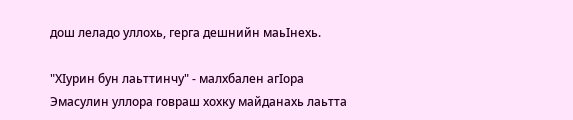дош леладо уллохь, герга дешнийн маьӀнехь.

"ХӀурин бун лаьттинчу" - малхбален агӀора Эмасулин уллора говраш хохку майданахь лаьтта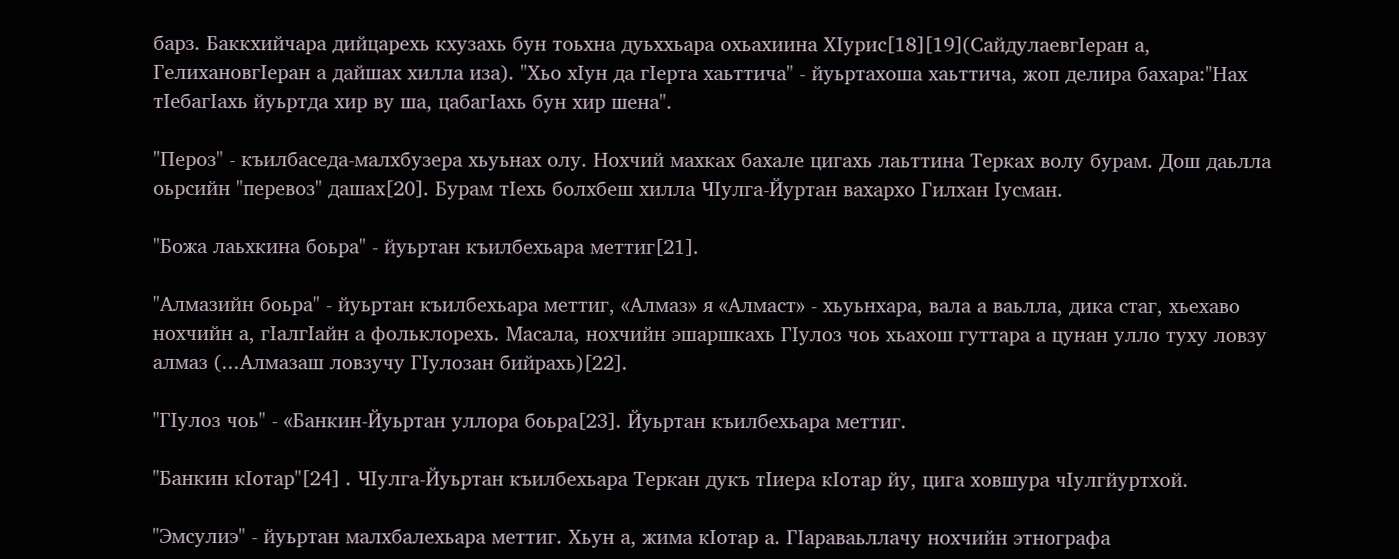барз. Баккхийчара дийцарехь кхузахь бун тоьхна дуьххьара охьахиина ХӀурис[18][19](СайдулаевгӀеран а, ГелихановгӀеран а дайшах хилла иза). "Хьо хӀун да гӀерта хаьттича" - йуьртахоша хаьттича, жоп делира бахара:"Нах тӀебагӀахь йуьртда хир ву ша, цабагӀахь бун хир шена".

"Пероз" - къилбаседа-малхбузера хьуьнах олу. Нохчий махках бахале цигахь лаьттина Терках волу бурам. Дош даьлла оьрсийн "перевоз" дашах[20]. Бурам тӀехь болхбеш хилла ЧӀулга-Йуртан вахархо Гилхан Ӏусман.

"Божа лаьхкина боьра" - йуьртан къилбехьара меттиг[21].

"Алмазийн боьра" - йуьртан къилбехьара меттиг, «Алмаз» я «Алмаст» - хьуьнхара, вала а ваьлла, дика стаг, хьехаво нохчийн а, гӀалгӀайн а фольклорехь. Масала, нохчийн эшаршкахь ГIулоз чоь хьахош гуттара а цунан улло туху ловзу алмаз (...Алмазаш ловзучу ГIулозан бийрахь)[22].

"ГӀулоз чоь" - «Банкин-Йуьртан уллора боьра[23]. Йуьртан къилбехьара меттиг.

"Банкин кIотар"[24] . ЧӀулга-Йуьртан къилбехьара Теркан дукъ тӀиера кӀотар йу, цига ховшура чӀулгйуртхой.

"Эмсулиэ" - йуьртан малхбалехьара меттиг. Хьун а, жима кӀотар а. ГӀараваьллачу нохчийн этнографа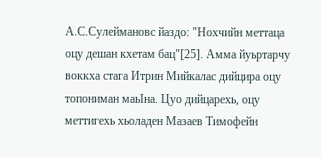А.С.Сулеймановс йаздо: "Нохчийн меттаца оцу дешан кхетам бац"[25]. Амма йуьртарчу воккха стага Итрин Мийкалас дийцира оцу топониман маьӀна. Цуо дийцарехь, оцу меттигехь хьоладен Мазаев Тимофейн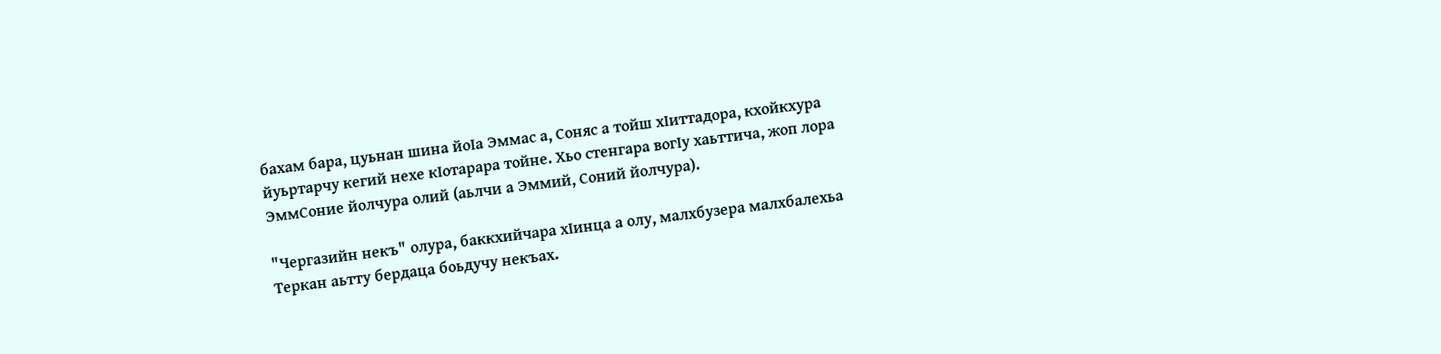бахам бара, цуьнан шина йоӀа Эммас а, Соняс а тойш хӀиттадора, кхойкхура йуьртарчу кегий нехе кӀотарара тойне. Хьо стенгара вогӀу хаьттича, жоп лора ЭммСоние йолчура олий (аьлчи а Эммий, Соний йолчура).

"Чергазийн некъ" олура, баккхийчара хӀинца а олу, малхбузера малхбалехьа Теркан аьтту бердаца боьдучу некъах.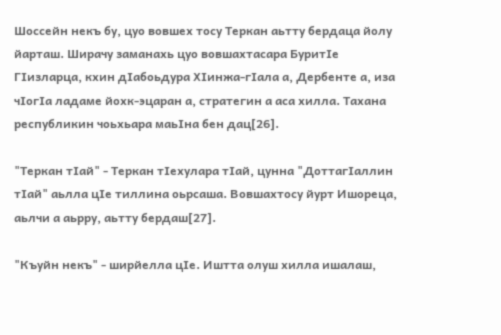Шоссейн некъ бу, цуо вовшех тосу Теркан аьтту бердаца йолу йарташ. Ширачу заманахь цуо вовшахтасара БуритӀе ГӀизларца, кхин дӀабоьдура ХӀинжа-гӀала а, Дербенте а, иза чӀогӀа ладаме йохк-эцаран а, стратегин а аса хилла. Тахана республикин чоьхьара маьӀна бен дац[26].

"Теркан тIай" - Теркан тӀехулара тӀай, цунна "ДоттагӀаллин тӀай" аьлла цӀе тиллина оьрсаша. Вовшахтосу йурт Ишореца, аьлчи а аьрру, аьтту бердаш[27].

"Къуйн некъ" - ширйелла цӀе. Иштта олуш хилла ишалаш,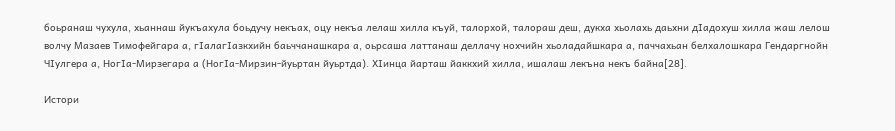боьранаш чухула, хьаннаш йукъахула боьдучу некъах, оцу некъа лелаш хилла къуй, талорхой, талораш деш, дукха хьолахь даьхни дӀадохуш хилла жаш лелош волчу Мазаев Тимофейгара а, гӀалагӀазкхийн баьччанашкара а, оьрсаша латтанаш деллачу нохчийн хьоладайшкара а, паччахьан белхалошкара Гендаргнойн ЧIулгера а, НогӀа-Мирзегара а (НогIа-Мирзин-йуьртан йуьртда). ХӀинца йарташ йаккхий хилла, ишалаш лекъна некъ байна[28].

Истори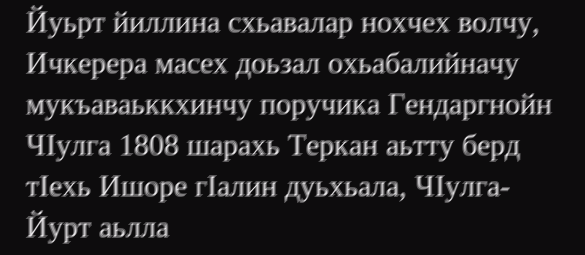Йуьрт йиллина схьавалар нохчех волчу, Ичкерера масех доьзал охьабалийначу мукъаваьккхинчу поручика Гендаргнойн ЧIулга 1808 шарахь Теркан аьтту берд тӀехь Ишоре гӀалин дуьхьала, ЧӀулга-Йурт аьлла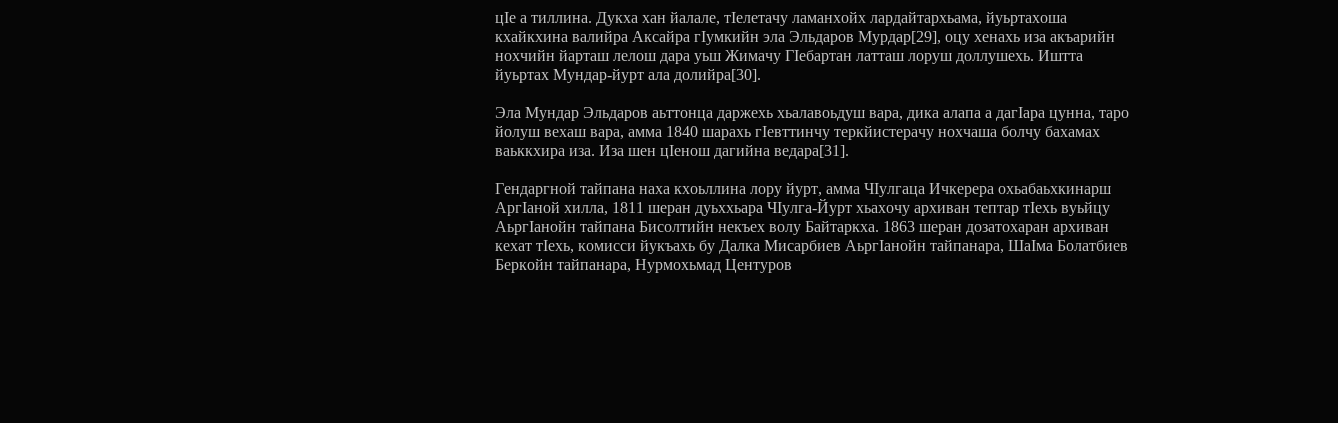цӀе а тиллина. Дукха хан йалале, тӀелетачу ламанхойх лардайтархьама, йуьртахоша кхайкхина валийра Аксайра гӀумкийн эла Эльдаров Мурдар[29], оцу хенахь иза акъарийн нохчийн йарташ лелош дара уьш Жимачу ГӀебартан латташ лоруш доллушехь. Иштта йуьртах Мундар-йурт ала долийра[30].

Эла Мундар Эльдаров аьттонца даржехь хьалавоьдуш вара, дика алапа а дагӀара цунна, таро йолуш вехаш вара, амма 1840 шарахь гӀевттинчу теркйистерачу нохчаша болчу бахамах ваьккхира иза. Иза шен цӀенош дагийна ведара[31].

Гендаргной тайпана наха кхоьллина лору йурт, амма ЧӀулгаца Ичкерера охьабаьхкинарш АргӀаной хилла, 1811 шеран дуьххьара ЧӀулга-Йурт хьахочу архиван тептар тӀехь вуьйцу АьргӀанойн тайпана Бисолтийн некъех волу Байтаркха. 1863 шеран дозатохаран архиван кехат тӀехь, комисси йукъахь бу Далка Мисарбиев АьргӀанойн тайпанара, ШаӀма Болатбиев Беркойн тайпанара, Нурмохьмад Центуров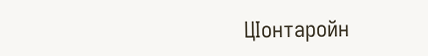ЦӀонтаройн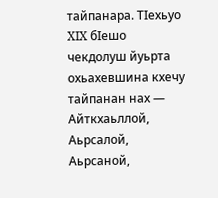тайпанара. ТӀехьуо XIX бӀешо чекдолуш йуьрта охьахевшина кхечу тайпанан нах — Айткхаьллой, Аьрсалой, Аьрсаной,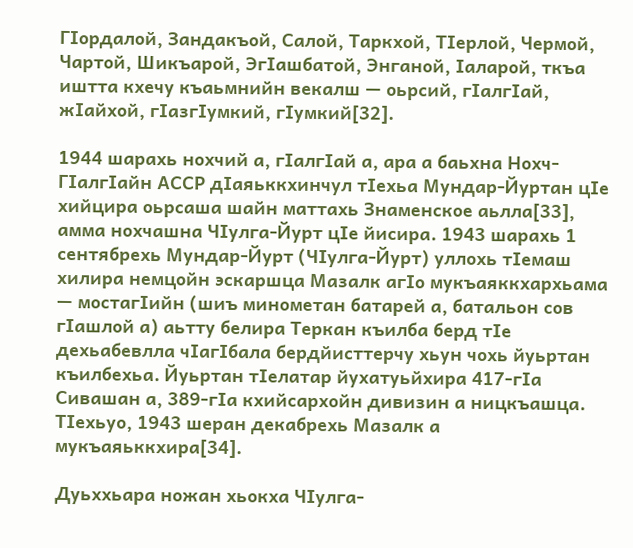ГӀордалой, Зандакъой, Салой, Таркхой, ТӀерлой, Чермой, Чартой, Шикъарой, ЭгӀашбатой, Энганой, Ӏаларой, ткъа иштта кхечу къаьмнийн векалш — оьрсий, гӀалгӀай, жӀайхой, гӀазгӀумкий, гӀумкий[32].

1944 шарахь нохчий а, гӀалгӀай а, ара а баьхна Нохч-ГӀалгӀайн АССР дӀаяьккхинчул тӀехьа Мундар-Йуртан цӀе хийцира оьрсаша шайн маттахь Знаменское аьлла[33], амма нохчашна ЧӀулга-Йурт цӀе йисира. 1943 шарахь 1 сентябрехь Мундар-Йурт (ЧӀулга-Йурт) уллохь тӀемаш хилира немцойн эскаршца Мазалк агӀо мукъаяккхархьама — мостагӀийн (шиъ минометан батарей а, батальон сов гӀашлой а) аьтту белира Теркан къилба берд тӀе дехьабевлла чӀагӀбала бердйисттерчу хьун чохь йуьртан къилбехьа. Йуьртан тӀелатар йухатуьйхира 417-гӀа Сивашан а, 389-гӀа кхийсархойн дивизин а ницкъашца. ТӀехьуо, 1943 шеран декабрехь Мазалк а мукъаяьккхира[34].

Дуьххьара ножан хьокха ЧӀулга-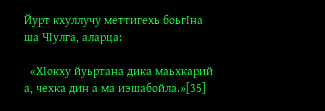Йурт кхуллучу меттигехь боьгӀна ша ЧӀулга, аларца:

  «ХӀокху йуьртана дика маьхкарий а, чехка дин а ма иэшабойла.»[35]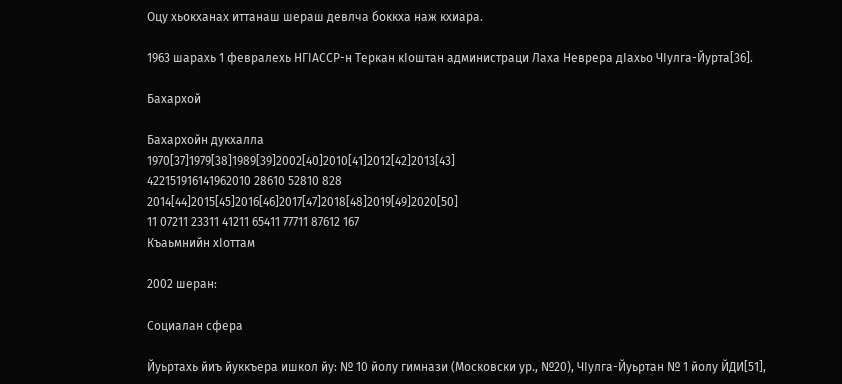Оцу хьокханах иттанаш шераш девлча боккха наж кхиара.

1963 шарахь 1 февралехь НГӀАССР-н Теркан кӀоштан администраци Лаха Неврера дӀахьо ЧӀулга-Йурта[36].

Бахархой

Бахархойн дукхалла
1970[37]1979[38]1989[39]2002[40]2010[41]2012[42]2013[43]
422151916141962010 28610 52810 828
2014[44]2015[45]2016[46]2017[47]2018[48]2019[49]2020[50]
11 07211 23311 41211 65411 77711 87612 167
Къаьмнийн хӀоттам

2002 шеран:

Социалан сфера

Йуьртахь йиъ йуккъера ишкол йу: № 10 йолу гимнази (Московски ур., №20), ЧӀулга-Йуьртан № 1 йолу ЙДИ[51],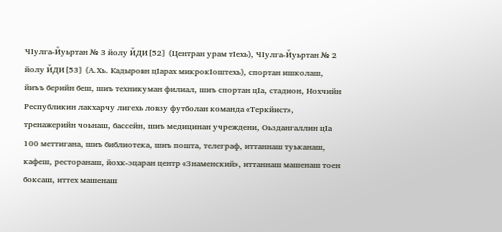ЧӀулга-Йуьртан № 3 йолу ЙДИ[52] (Центран урам тӀехь), ЧӀулга-Йуьртан № 2 йолу ЙДИ[53] (А.Хь. Кадыровн цӀарах микрокӀоштехь), спортан ишколаш, йиъъ берийн беш, шиъ техникуман филиал, шиъ спортан цӀа, стадион, Нохчийн Республикин лакхарчу лигехь ловзу футболан команда «Теркйист», тренажерийн чоьнаш, бассейн, шиъ медицинан учреждени, Оьздангаллин цӀа 100 меттигана, шиъ библиотека, шиъ пошта, телеграф, иттаннаш туьканаш, кафеш, ресторанаш, йохк-эцаран центр «Знаменский», иттаннаш машенаш тоен боксаш, иттех машенаш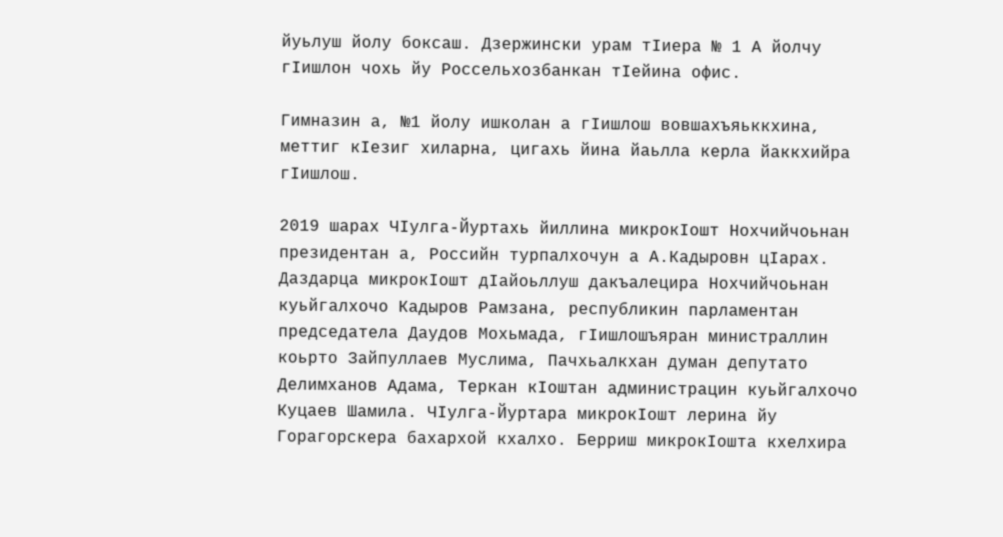йуьлуш йолу боксаш. Дзержински урам тӀиера № 1 А йолчу гӀишлон чохь йу Россельхозбанкан тӀейина офис.

Гимназин а, №1 йолу ишколан а гӀишлош вовшахъяьккхина, меттиг кӀезиг хиларна, цигахь йина йаьлла керла йаккхийра гӀишлош.

2019 шарах ЧӀулга-Йуртахь йиллина микрокӀошт Нохчийчоьнан президентан а, Российн турпалхочун а А.Кадыровн цӀарах. Даздарца микрокӀошт дӀайоьллуш дакъалецира Нохчийчоьнан куьйгалхочо Кадыров Рамзана, республикин парламентан председатела Даудов Мохьмада, гӀишлошъяран министраллин коьрто Зайпуллаев Муслима, Пачхьалкхан думан депутато Делимханов Адама, Теркан кӀоштан администрацин куьйгалхочо Куцаев Шамила. ЧӀулга-Йуртара микрокӀошт лерина йу Горагорскера бахархой кхалхо. Берриш микрокӀошта кхелхира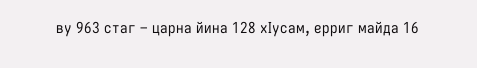ву 963 стаг – царна йина 128 хӀусам, ерриг майда 16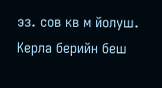эз. сов кв м йолуш. Керла берийн беш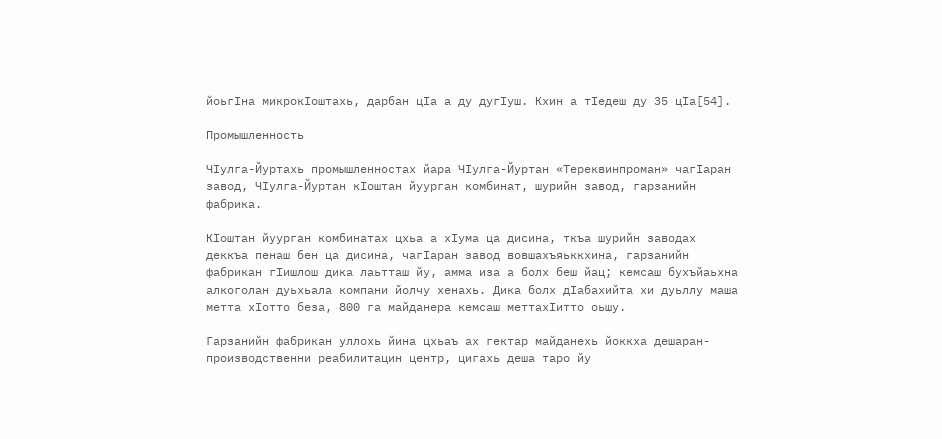йоьгӀна микрокӀоштахь, дарбан цӀа а ду дугӀуш. Кхин а тӀедеш ду 35 цӀа[54].

Промышленность

ЧӀулга-Йуртахь промышленностах йара ЧӀулга-Йуртан «Тереквинпроман» чагӀаран завод, ЧӀулга-Йуртан кӀоштан йуурган комбинат, шурийн завод, гарзанийн фабрика.

КӀоштан йуурган комбинатах цхьа а хӀума ца дисина, ткъа шурийн заводах деккъа пенаш бен ца дисина, чагӀаран завод вовшахъяьккхина, гарзанийн фабрикан гӀишлош дика лаьтташ йу, амма иза а болх беш йац; кемсаш бухъйаьхна алкоголан дуьхьала компани йолчу хенахь. Дика болх дӀабахийта хи дуьллу маша метта хӀотто беза, 800 га майданера кемсаш меттахӀитто оьшу.

Гарзанийн фабрикан уллохь йина цхьаъ ах гектар майданехь йоккха дешаран-производственни реабилитацин центр, цигахь деша таро йу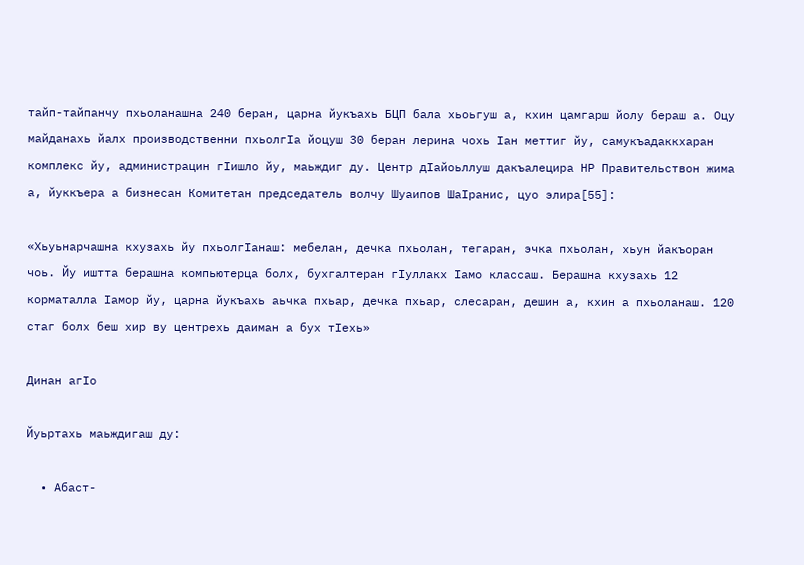тайп-тайпанчу пхьоланашна 240 беран, царна йукъахь БЦП бала хьоьгуш а, кхин цамгарш йолу бераш а. Оцу майданахь йалх производственни пхьолгӀа йоцуш 30 беран лерина чохь Ӏан меттиг йу, самукъадаккхаран комплекс йу, администрацин гӀишло йу, маьждиг ду. Центр дӀайоьллуш дакъалецира НР Правительствон жима а, йуккъера а бизнесан Комитетан председатель волчу Шуаипов ШаӀранис, цуо элира[55]:

«Хьуьнарчашна кхузахь йу пхьолгӀанаш: мебелан, дечка пхьолан, тегаран, эчка пхьолан, хьун йакъоран чоь. Йу иштта берашна компьютерца болх, бухгалтеран гӀуллакх Ӏамо классаш. Берашна кхузахь 12 корматалла Ӏамор йу, царна йукъахь аьчка пхьар, дечка пхьар, слесаран, дешин а, кхин а пхьоланаш. 120 стаг болх беш хир ву центрехь даиман а бух тӀехь»

Динан агІо

Йуьртахь маьждигаш ду:

  • Абаст-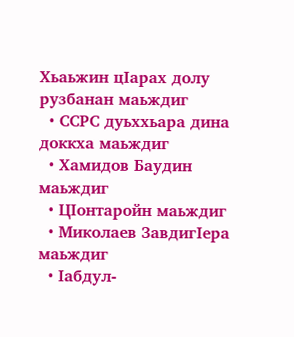Хьаьжин цІарах долу рузбанан маьждиг
  • ССРС дуьххьара дина доккха маьждиг
  • Хамидов Баудин маьждиг
  • ЦӀонтаройн маьждиг
  • Миколаев ЗавдигІера маьждиг
  • Іабдул-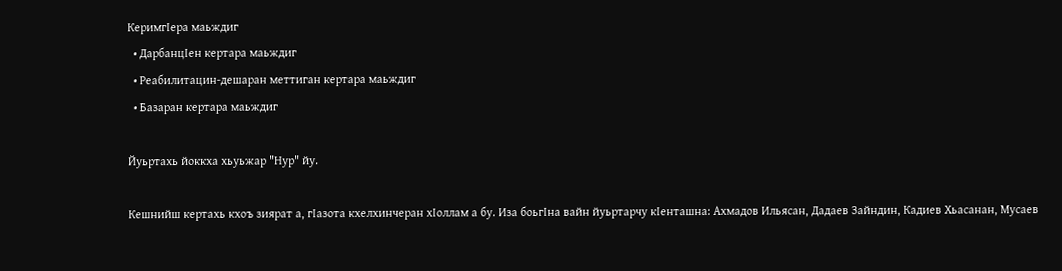КеримгІера маьждиг
  • ДарбанцІен кертара маьждиг
  • Реабилитацин-дешаран меттиган кертара маьждиг
  • Базаран кертара маьждиг

Йуьртахь йоккха хьуьжар "Нур" йу.

Кешнийш кертахь кхоъ зиярат а, гІазота кхелхинчеран хІоллам а бу. Иза боьгІна вайн йуьртарчу кІенташна: Ахмадов Ильясан, Дадаев Зайндин, Кадиев Хьасанан, Мусаев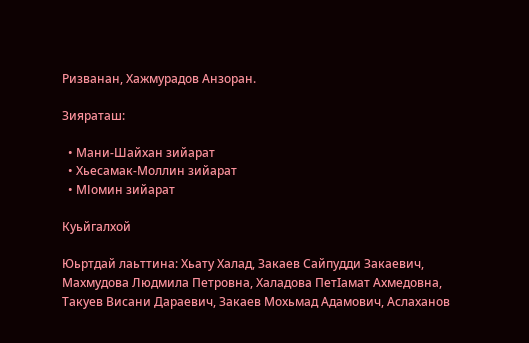Ризванан, Хажмурадов Анзоран.

Зияраташ:

  • Мани-Шайхан зийарат
  • Хьесамак-Моллин зийарат
  • МІомин зийарат

Куьйгалхой

Юьртдай лаьттина: Хьату Халад, Закаев Сайпудди Закаевич, Махмудова Людмила Петровна, Халадова ПетӀамат Ахмедовна, Такуев Висани Дараевич, Закаев Мохьмад Адамович, Аслаханов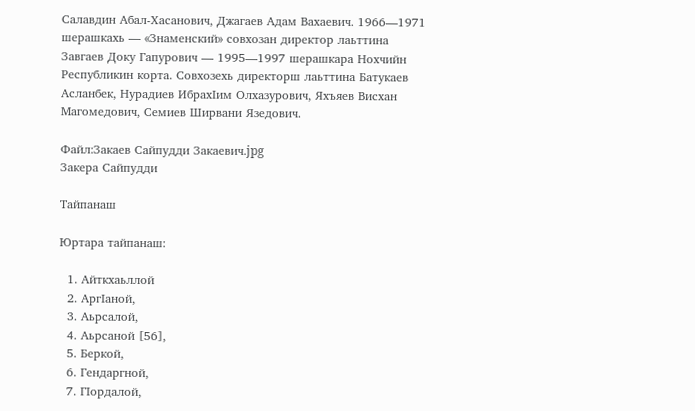Салавдин Абал-Хасанович, Джагаев Адам Вахаевич. 1966—1971 шерашкахь — «Знаменский» совхозан директор лаьттина Завгаев Доку Гапурович — 1995—1997 шерашкара Нохчийн Республикин корта. Совхозехь директорш лаьттина Батукаев Асланбек, Нурадиев ИбрахӀим Олхазурович, Яхъяев Висхан Магомедович, Семиев Ширвани Язедович.

Файл:Закаев Сайпудди Закаевич.jpg
Закера Сайпудди

Тайпанаш

Юртара тайпанаш:

  1. Айткхаьллой
  2. АргIаной,
  3. Аьрсалой,
  4. Аьрсаной [56],
  5. Беркой,
  6. Гендаргной,
  7. ГӀордалой,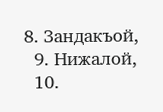8. Зандакъой,
  9. Нижалой,
  10.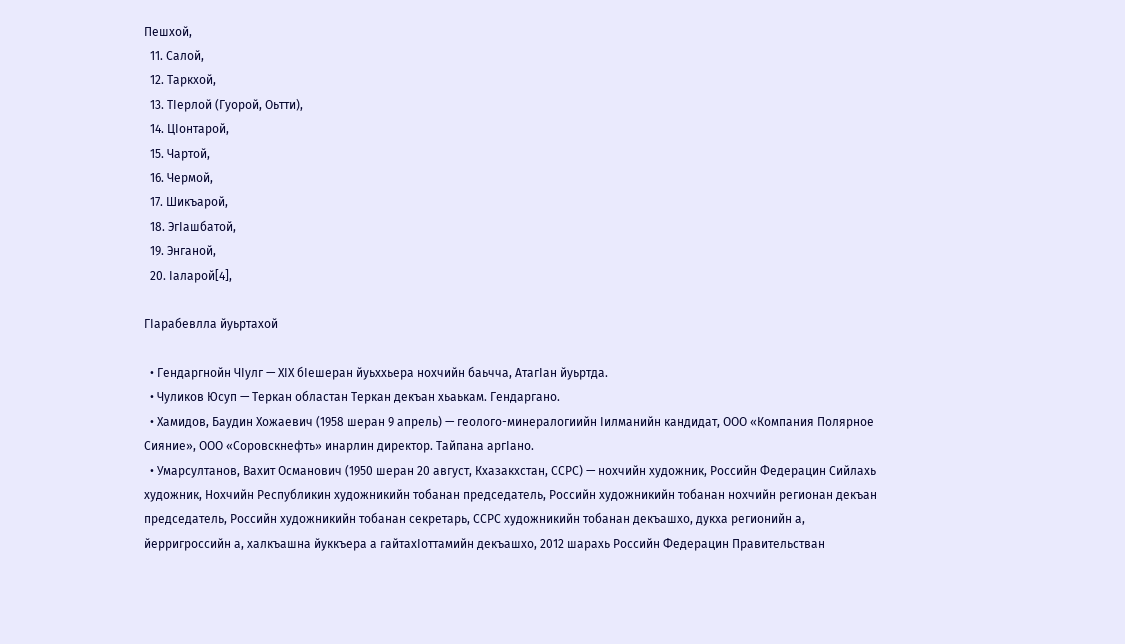Пешхой,
  11. Салой,
  12. Таркхой,
  13. ТӀерлой (Гуорой, Оьтти),
  14. ЦӀонтарой,
  15. Чартой,
  16. Чермой,
  17. Шикъарой,
  18. ЭгӀашбатой,
  19. Энганой,
  20. Ӏаларой[4],

ГӀарабевлла йуьртахой

  • Гендаргнойн ЧIулг — XIX бӀешеран йуьххьера нохчийн баьчча, АтагӀан йуьртда.
  • Чуликов Юсуп — Теркан областан Теркан декъан хьаькам. Гендаргано.
  • Хамидов, Баудин Хожаевич (1958 шеран 9 апрель) — геолого-минералогиийн Ӏилманийн кандидат, ООО «Компания Полярное Сияние», ООО «Соровскнефть» инарлин директор. Тайпана аргӀано.
  • Умарсултанов, Вахит Османович (1950 шеран 20 август, Кхазакхстан, ССРС) — нохчийн художник, Российн Федерацин Сийлахь художник, Нохчийн Республикин художникийн тобанан председатель, Российн художникийн тобанан нохчийн регионан декъан председатель, Российн художникийн тобанан секретарь, ССРС художникийн тобанан декъашхо, дукха регионийн а, йерригроссийн а, халкъашна йуккъера а гайтахӀоттамийн декъашхо, 2012 шарахь Российн Федерацин Правительстван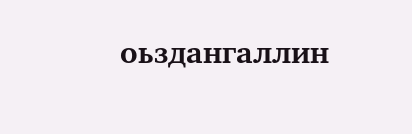оьздангаллин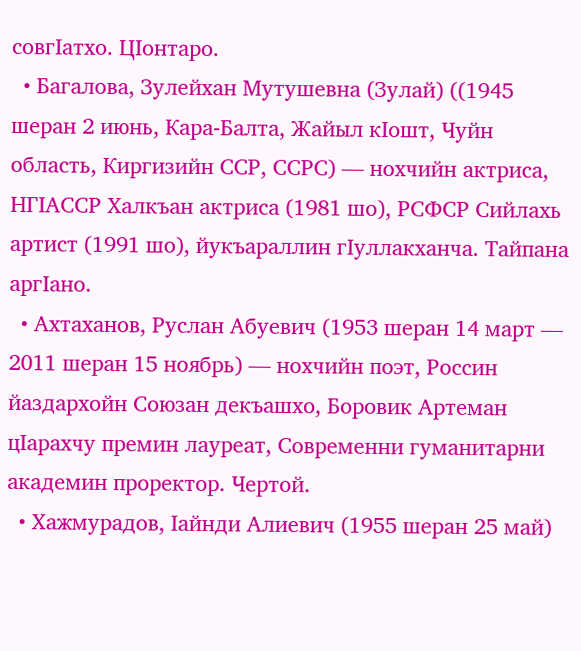совгӀатхо. ЦӀонтаро.
  • Багалова, Зулейхан Мутушевна (Зулай) ((1945 шеран 2 июнь, Кара-Балта, Жайыл кӀошт, Чуйн область, Киргизийн ССР, ССРС) — нохчийн актриса, НГӀАССР Халкъан актриса (1981 шо), РСФСР Сийлахь артист (1991 шо), йукъараллин гӀуллакханча. Тайпана аргӀано.
  • Ахтаханов, Руслан Абуевич (1953 шеран 14 март — 2011 шеран 15 ноябрь) — нохчийн поэт, Россин йаздархойн Союзан декъашхо, Боровик Артеман цӀарахчу премин лауреат, Современни гуманитарни академин проректор. Чертой.
  • Хажмурадов, Ӏайнди Алиевич (1955 шеран 25 май)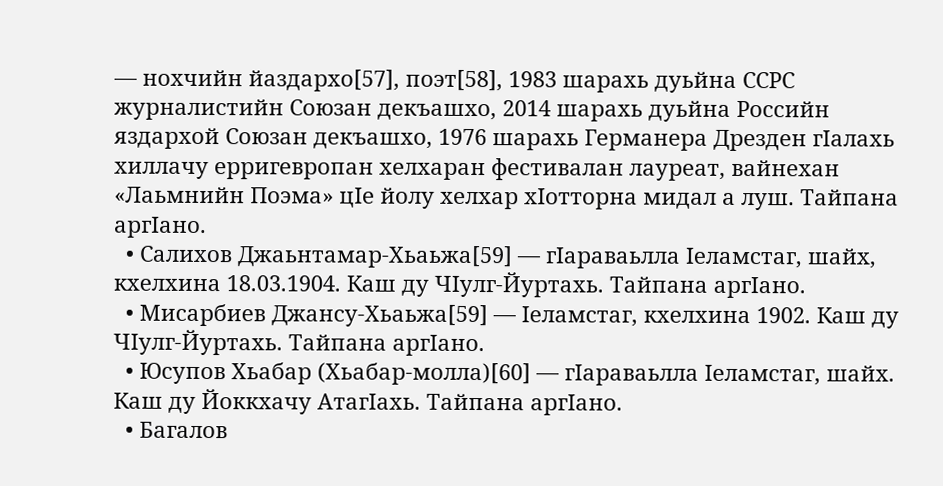— нохчийн йаздархо[57], поэт[58], 1983 шарахь дуьйна ССРС журналистийн Союзан декъашхо, 2014 шарахь дуьйна Российн яздархой Союзан декъашхо, 1976 шарахь Германера Дрезден гӀалахь хиллачу ерригевропан хелхаран фестивалан лауреат, вайнехан «Лаьмнийн Поэма» цӀе йолу хелхар хӀотторна мидал а луш. Тайпана аргӀано.
  • Салихов Джаьнтамар-Хьаьжа[59] — гӀараваьлла Ӏеламстаг, шайх, кхелхина 18.03.1904. Каш ду ЧӀулг-Йуртахь. Тайпана аргӀано.
  • Мисарбиев Джансу-Хьаьжа[59] — Ӏеламстаг, кхелхина 1902. Каш ду ЧӀулг-Йуртахь. Тайпана аргӀано.
  • Юсупов Хьабар (Хьабар-молла)[60] — гӀараваьлла Ӏеламстаг, шайх. Каш ду Йоккхачу АтагӀахь. Тайпана аргӀано.
  • Багалов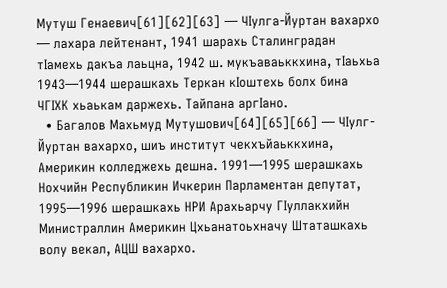Мутуш Генаевич[61][62][63] — ЧӀулга-Йуртан вахархо — лахара лейтенант, 1941 шарахь Сталинградан тӀамехь дакъа лаьцна, 1942 ш. мукъаваьккхина, тӀаьхьа 1943—1944 шерашкахь Теркан кӀоштехь болх бина ЧГӀХК хьаькам даржехь. Тайпана аргӀано.
  • Багалов Махьмуд Мутушович[64][65][66] — ЧӀулг-Йуртан вахархо, шиъ институт чекхъйаьккхина, Америкин колледжехь дешна. 1991—1995 шерашкахь Нохчийн Республикин Ичкерин Парламентан депутат, 1995—1996 шерашкахь НРИ Арахьарчу ГӀуллакхийн Министраллин Америкин Цхьанатоьхначу Штаташкахь волу векал, АЦШ вахархо.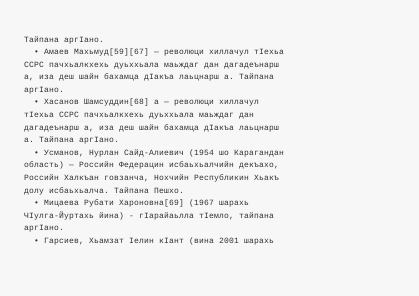Тайпана аргӀано.
  • Амаев Махьмуд[59][67] — революци хиллачул тӀехьа ССРС пачхьалкхехь дуьххьала маьждаг дан дагадеънарш а, иза деш шайн бахамца дӀакъа лаьцнарш а. Тайпана аргӀано.
  • Хасанов Шамсуддин[68] а — революци хиллачул тӀехьа ССРС пачхьалкхехь дуьххьала маьждаг дан дагадеънарш а, иза деш шайн бахамца дӀакъа лаьцнарш а. Тайпана аргӀано.
  • Усманов, Нурлан Сайд-Алиевич (1954 шо Карагандан область) — Российн Федерацин исбаьхьалчийн декъахо, Российн Халкъан говзанча, Нохчийн Республикин Хьакъ долу исбаьхьалча. Тайпана Пешхо.
  • Мицаева Рубати Хароновна[69] (1967 шарахь ЧӀулга-Йуртахь йина) - гӀарайаьлла тӀемло, тайпана аргӀано.
  • Гарсиев, Хьамзат Ӏелин кӀант (вина 2001 шарахь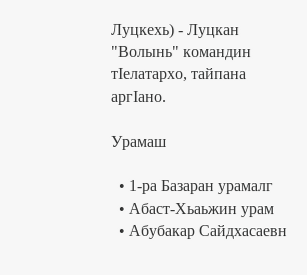Луцкехь) - Луцкан "Волынь" командин тӀелатархо, тайпана аргӀано.

Урамаш

  • 1-ра Базаран урамалг
  • Абаст-Хьаьжин урам
  • Абубакар Сайдхасаевн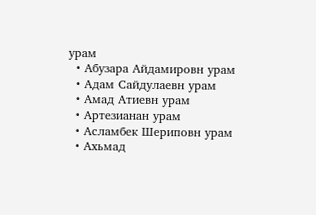урам
  • Абузара Айдамировн урам
  • Адам Сайдулаевн урам
  • Амад Атиевн урам
  • Артезианан урам
  • Асламбек Шериповн урам
  • Ахьмад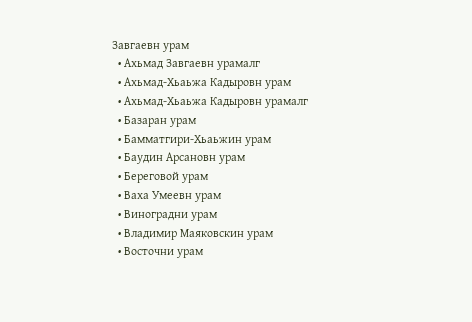Завгаевн урам
  • Ахьмад Завгаевн урамалг
  • Ахьмад-Хьаьжа Кадыровн урам
  • Ахьмад-Хьаьжа Кадыровн урамалг
  • Базаран урам
  • Бамматгири-Хьаьжин урам
  • Баудин Арсановн урам
  • Береговой урам
  • Ваха Умеевн урам
  • Виноградни урам
  • Владимир Маяковскин урам
  • Восточни урам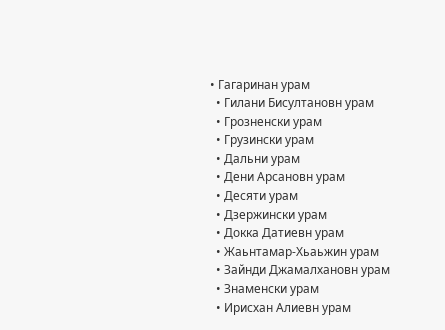• Гагаринан урам
  • Гилани Бисултановн урам
  • Грозненски урам
  • Грузински урам
  • Дальни урам
  • Дени Арсановн урам
  • Десяти урам
  • Дзержински урам
  • Докка Датиевн урам
  • Жаьнтамар-Хьаьжин урам
  • Зайнди Джамалхановн урам
  • Знаменски урам
  • Ирисхан Алиевн урам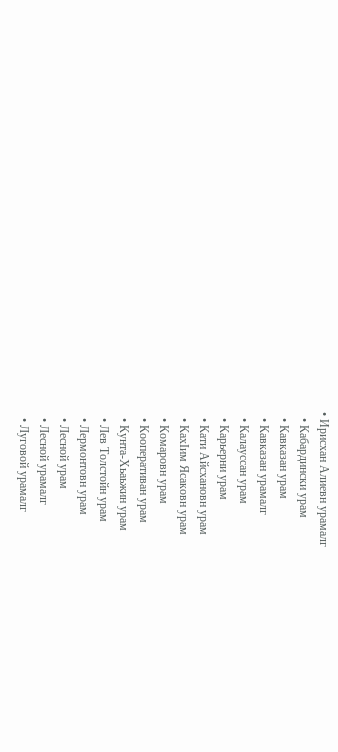• Ирисхан Алиевн урамалг
  • Кабардински урам
  • Кавказан урам
  • Кавказан урамалг
  • Калауссан урам
  • Карьерни урам
  • Кати Айсхановн урам
  • КахӀим Ясаковн урам
  • Комаровн урам
  • Кооперативан урам
  • Кунта-Хьаьжин урам
  • Лев Толстойн урам
  • Лермонтовн урам
  • Лесной урам
  • Лесной урамалг
  • Луговой урамалг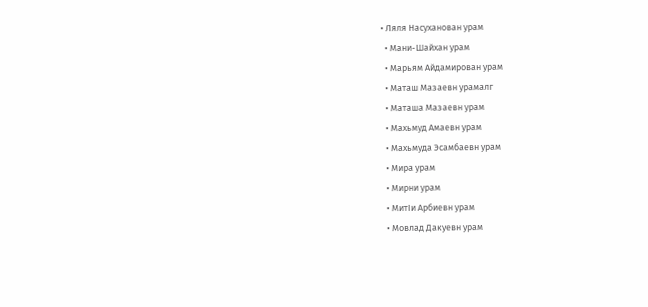• Ляля Насуханован урам
  • Мани-Шайхан урам
  • Марьям Айдамирован урам
  • Маташ Мазаевн урамалг
  • Маташа Мазаевн урам
  • Махьмуд Амаевн урам
  • Махьмуда Эсамбаевн урам
  • Мира урам
  • Мирни урам
  • МитӀи Арбиевн урам
  • Мовлад Дакуевн урам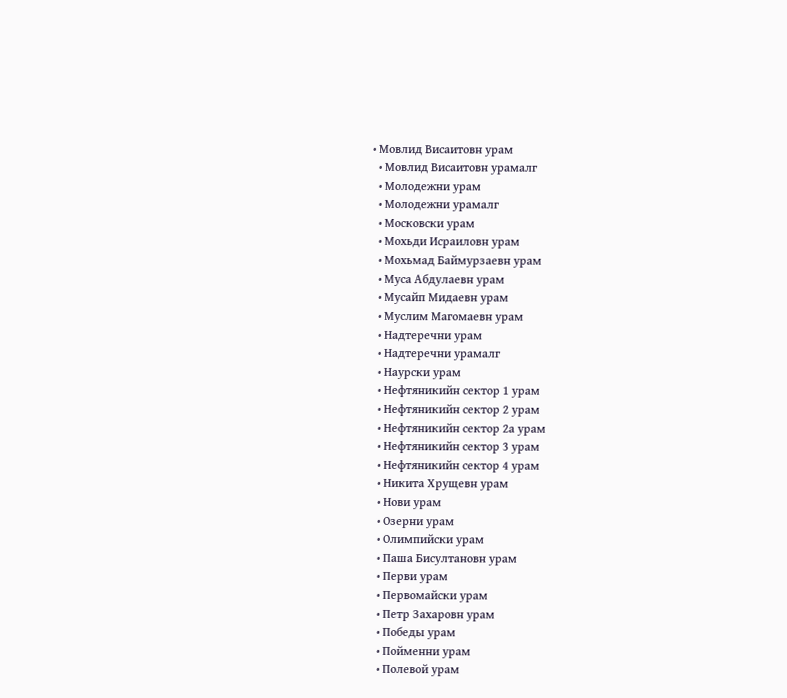• Мовлид Висаитовн урам
  • Мовлид Висаитовн урамалг
  • Молодежни урам
  • Молодежни урамалг
  • Московски урам
  • Мохьди Исраиловн урам
  • Мохьмад Баймурзаевн урам
  • Муса Абдулаевн урам
  • Мусайп Мидаевн урам
  • Муслим Магомаевн урам
  • Надтеречни урам
  • Надтеречни урамалг
  • Наурски урам
  • Нефтяникийн сектор 1 урам
  • Нефтяникийн сектор 2 урам
  • Нефтяникийн сектор 2а урам
  • Нефтяникийн сектор 3 урам
  • Нефтяникийн сектор 4 урам
  • Никита Хрущевн урам
  • Нови урам
  • Озерни урам
  • Олимпийски урам
  • Паша Бисултановн урам
  • Перви урам
  • Первомайски урам
  • Петр Захаровн урам
  • Победы урам
  • Пойменни урам
  • Полевой урам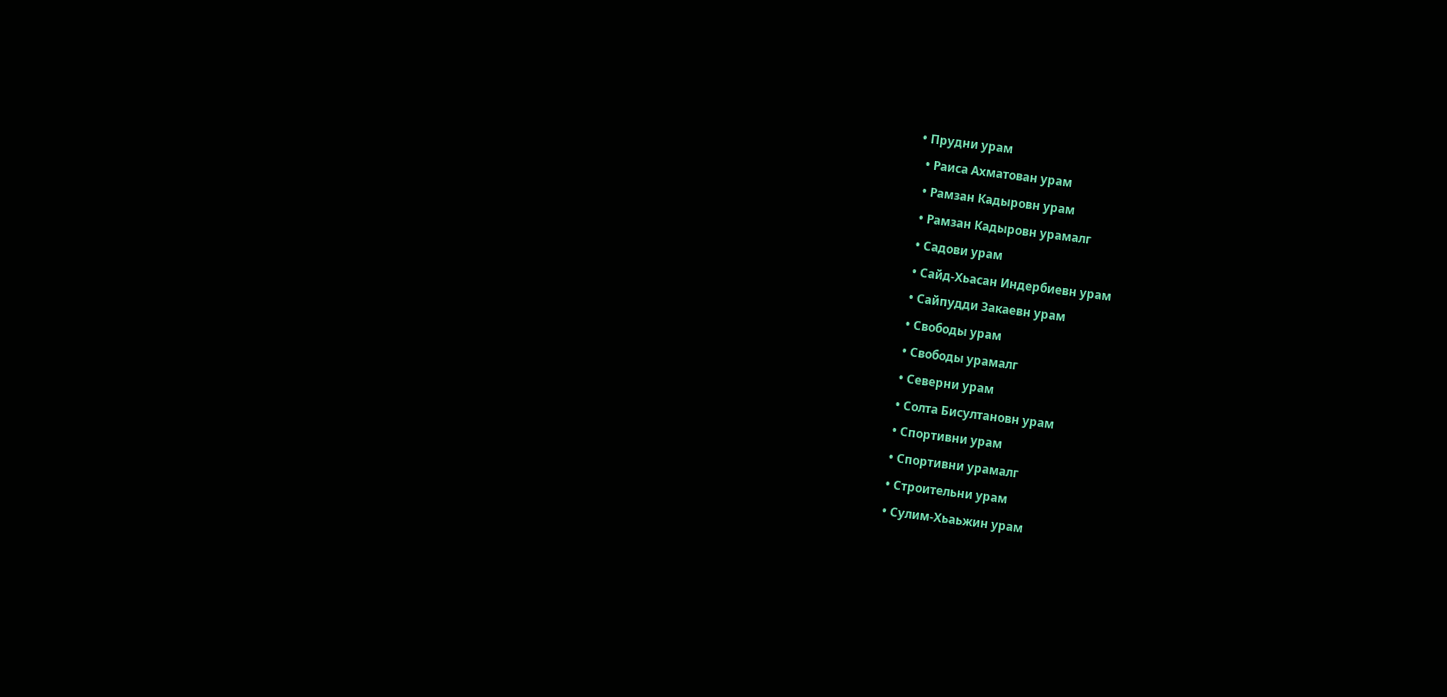• Прудни урам
  • Раиса Ахматован урам
  • Рамзан Кадыровн урам
  • Рамзан Кадыровн урамалг
  • Садови урам
  • Сайд-Хьасан Индербиевн урам
  • Сайпудди Закаевн урам
  • Свободы урам
  • Свободы урамалг
  • Северни урам
  • Солта Бисултановн урам
  • Спортивни урам
  • Спортивни урамалг
  • Строительни урам
  • Сулим-Хьаьжин урам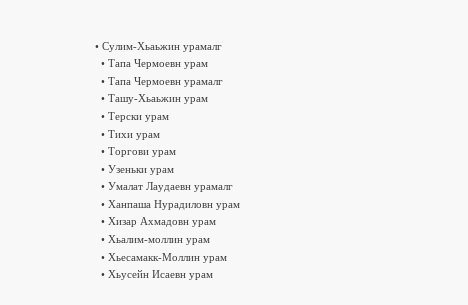• Сулим-Хьаьжин урамалг
  • Тапа Чермоевн урам
  • Тапа Чермоевн урамалг
  • Ташу-Хьаьжин урам
  • Терски урам
  • Тихи урам
  • Торгови урам
  • Узеньки урам
  • Умалат Лаудаевн урамалг
  • Ханпаша Нурадиловн урам
  • Хизар Ахмадовн урам
  • Хьалим-моллин урам
  • Хьесамакк-Моллин урам
  • Хьусейн Исаевн урам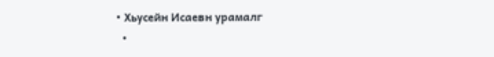• Хьусейн Исаевн урамалг
  •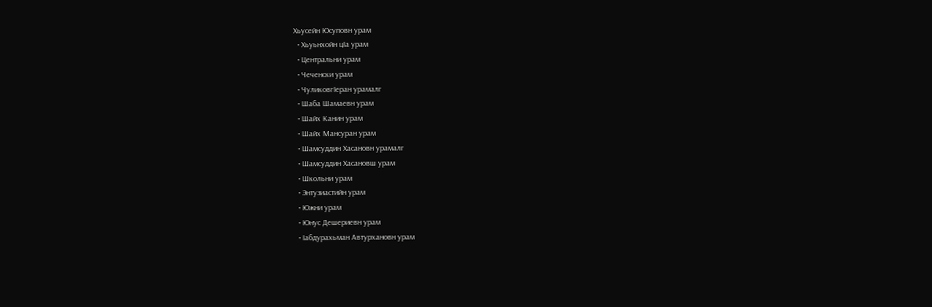Хьусейн Юсуповн урам
  • Хьуьнхойн цӀа урам
  • Центральни урам
  • Чеченски урам
  • ЧуликовгӀеран урамалг
  • Шаба Шамаевн урам
  • Шайх Канин урам
  • Шайх Мансуран урам
  • Шамсуддин Хасановн урамалг
  • Шамсуддин Хасановш урам
  • Школьни урам
  • Энтузиастийн урам
  • Южни урам
  • Юнус Дешериевн урам
  • Ӏабдурахьман Автурхановн урам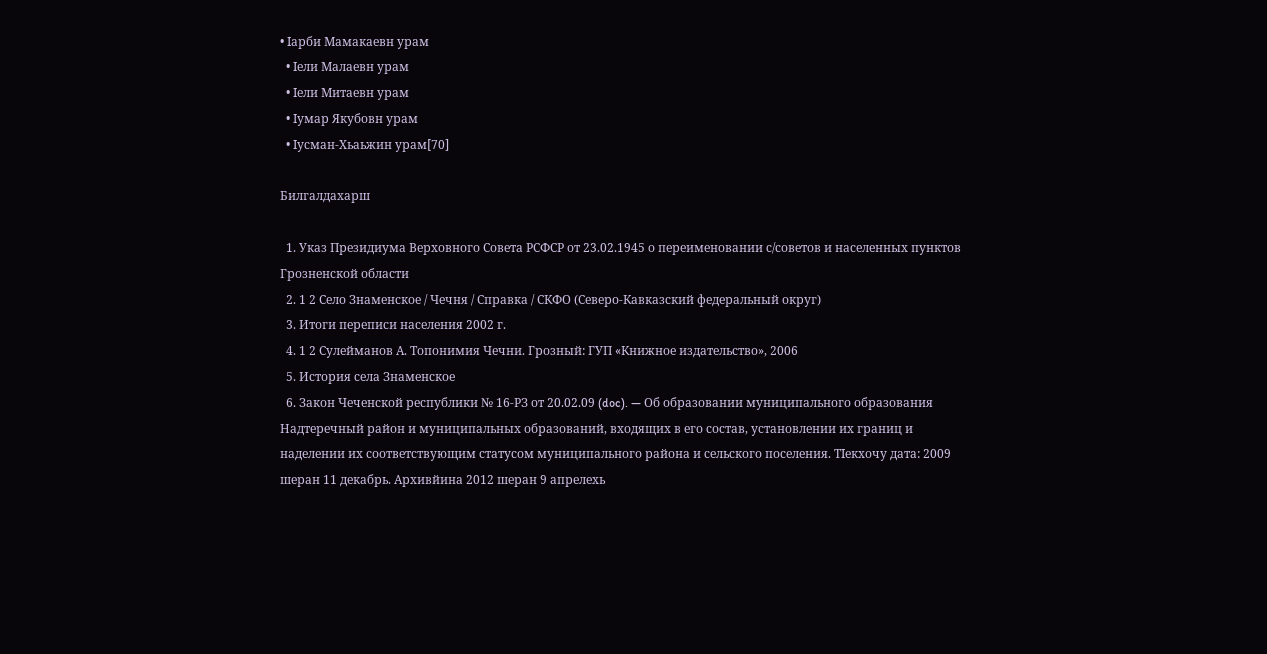• Ӏарби Мамакаевн урам
  • Ӏели Малаевн урам
  • Ӏели Митаевн урам
  • Ӏумар Якубовн урам
  • Ӏусман-Хьаьжин урам[70]

Билгалдахарш

  1. Указ Президиума Верховного Совета РСФСР от 23.02.1945 о переименовании с/советов и населенных пунктов Грозненской области
  2. 1 2 Село Знаменское / Чечня / Справка / СКФО (Северо-Кавказский федеральный округ)
  3. Итоги переписи населения 2002 г.
  4. 1 2 Сулейманов А. Топонимия Чечни. Грозный: ГУП «Книжное издательство», 2006
  5. История села Знаменское
  6. Закон Чеченской республики № 16-РЗ от 20.02.09 (doc). — Об образовании муниципального образования Надтеречный район и муниципальных образований, входящих в его состав, установлении их границ и наделении их соответствующим статусом муниципального района и сельского поселения. ТӀекхочу дата: 2009 шеран 11 декабрь. Архивйина 2012 шеран 9 апрелехь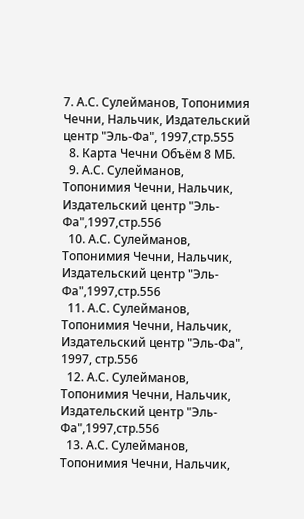7. А.С. Сулейманов, Топонимия Чечни, Нальчик, Издательский центр "Эль-Фа", 1997,стр.555
  8. Карта Чечни Объём 8 МБ.
  9. А.С. Сулейманов, Топонимия Чечни, Нальчик, Издательский центр "Эль-Фа",1997,стр.556
  10. А.С. Сулейманов, Топонимия Чечни, Нальчик, Издательский центр "Эль-Фа",1997,стр.556
  11. А.С. Сулейманов, Топонимия Чечни, Нальчик, Издательский центр "Эль-Фа", 1997, стр.556
  12. А.С. Сулейманов, Топонимия Чечни, Нальчик, Издательский центр "Эль-Фа",1997,стр.556
  13. А.С. Сулейманов, Топонимия Чечни, Нальчик,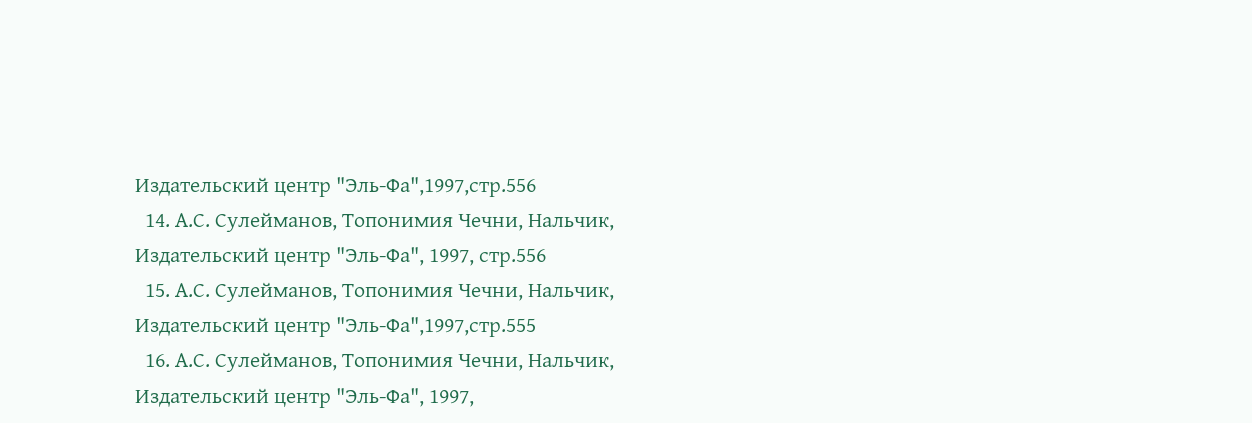Издательский центр "Эль-Фа",1997,стр.556
  14. А.С. Сулейманов, Топонимия Чечни, Нальчик, Издательский центр "Эль-Фа", 1997, стр.556
  15. А.С. Сулейманов, Топонимия Чечни, Нальчик, Издательский центр "Эль-Фа",1997,стр.555
  16. А.С. Сулейманов, Топонимия Чечни, Нальчик, Издательский центр "Эль-Фа", 1997,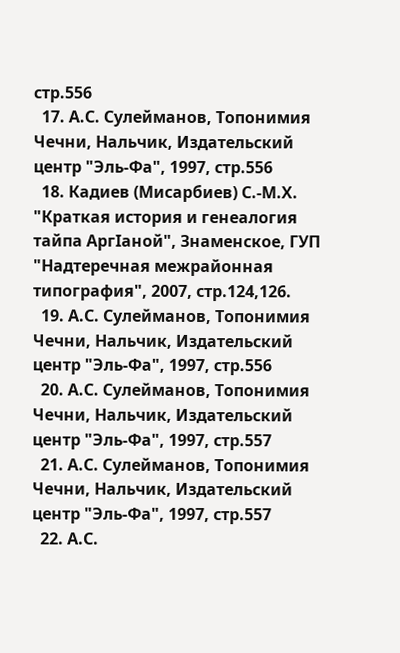стр.556
  17. А.С. Сулейманов, Топонимия Чечни, Нальчик, Издательский центр "Эль-Фа", 1997, стр.556
  18. Кадиев (Мисарбиев) С.-М.Х. "Краткая история и генеалогия тайпа АргIаной", Знаменское, ГУП "Надтеречная межрайонная типография", 2007, стр.124,126.
  19. А.С. Сулейманов, Топонимия Чечни, Нальчик, Издательский центр "Эль-Фа", 1997, стр.556
  20. А.С. Сулейманов, Топонимия Чечни, Нальчик, Издательский центр "Эль-Фа", 1997, стр.557
  21. А.С. Сулейманов, Топонимия Чечни, Нальчик, Издательский центр "Эль-Фа", 1997, стр.557
  22. А.С.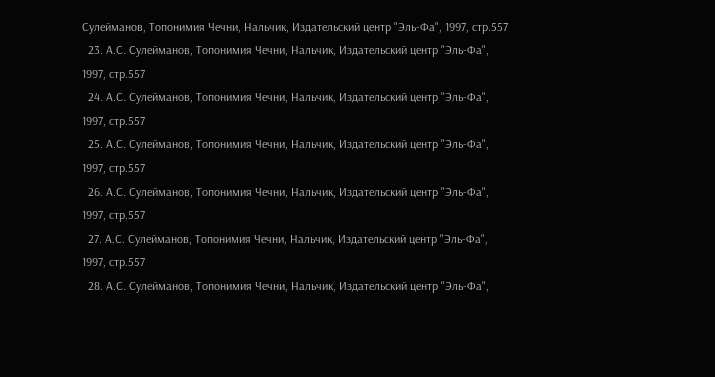Сулейманов, Топонимия Чечни, Нальчик, Издательский центр "Эль-Фа", 1997, стр.557
  23. А.С. Сулейманов, Топонимия Чечни, Нальчик, Издательский центр "Эль-Фа", 1997, стр.557
  24. А.С. Сулейманов, Топонимия Чечни, Нальчик, Издательский центр "Эль-Фа", 1997, стр.557
  25. А.С. Сулейманов, Топонимия Чечни, Нальчик, Издательский центр "Эль-Фа", 1997, стр.557
  26. А.С. Сулейманов, Топонимия Чечни, Нальчик, Издательский центр "Эль-Фа", 1997, стр.557
  27. А.С. Сулейманов, Топонимия Чечни, Нальчик, Издательский центр "Эль-Фа", 1997, стр.557
  28. А.С. Сулейманов, Топонимия Чечни, Нальчик, Издательский центр "Эль-Фа",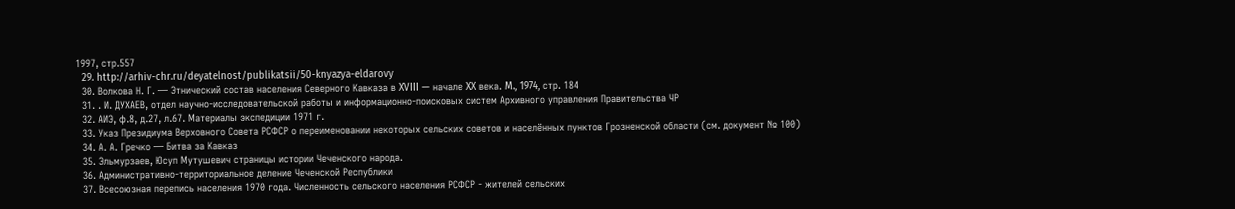1997, стр.557
  29. http://arhiv-chr.ru/deyatelnost/publikatsii/50-knyazya-eldarovy
  30. Волкова Н. Г. — Этнический состав населения Северного Кавказа в XVIII — начале XX века. M., 1974, стр. 184
  31. . И. ДУХАЕВ, отдел научно-исследовательской работы и информационно-поисковых систем Архивного управления Правительства ЧР
  32. АИЭ, ф.8, д.27, л.67. Материалы экспедиции 1971 г.
  33. Указ Президиума Верховного Совета РСФСР о переименовании некоторых сельских советов и населённых пунктов Грозненской области (см. документ № 100)
  34. А. А. Гречко — Битва за Кавказ
  35. Эльмурзаев, Юсуп Мутушевич страницы истории Чеченского народа.
  36. Административно-территориальное деление Чеченской Республики
  37. Всесоюзная перепись населения 1970 года. Численность сельского населения РСФСР - жителей сельских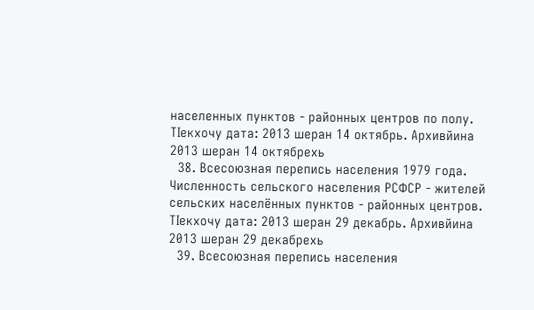населенных пунктов - районных центров по полу. ТӀекхочу дата: 2013 шеран 14 октябрь. Архивйина 2013 шеран 14 октябрехь
  38. Всесоюзная перепись населения 1979 года. Численность сельского населения РСФСР - жителей сельских населённых пунктов - районных центров. ТӀекхочу дата: 2013 шеран 29 декабрь. Архивйина 2013 шеран 29 декабрехь
  39. Всесоюзная перепись населения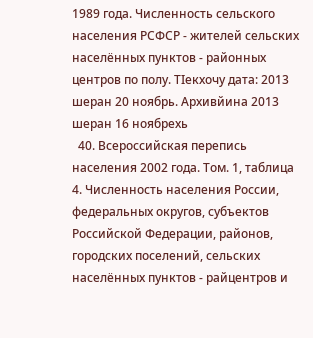1989 года. Численность сельского населения РСФСР - жителей сельских населённых пунктов - районных центров по полу. ТӀекхочу дата: 2013 шеран 20 ноябрь. Архивйина 2013 шеран 16 ноябрехь
  40. Всероссийская перепись населения 2002 года. Том. 1, таблица 4. Численность населения России, федеральных округов, субъектов Российской Федерации, районов, городских поселений, сельских населённых пунктов - райцентров и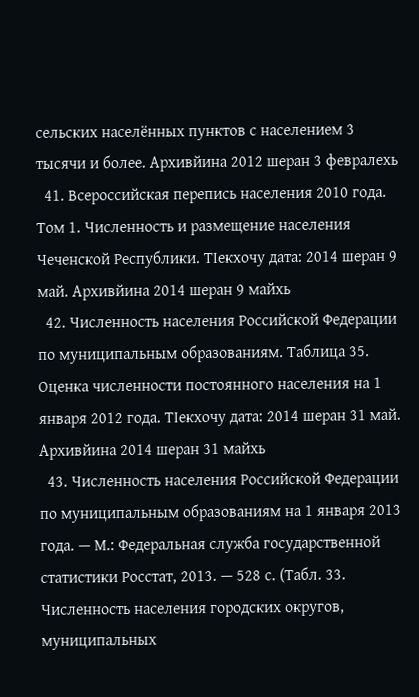сельских населённых пунктов с населением 3 тысячи и более. Архивйина 2012 шеран 3 февралехь
  41. Всероссийская перепись населения 2010 года. Том 1. Численность и размещение населения Чеченской Республики. ТӀекхочу дата: 2014 шеран 9 май. Архивйина 2014 шеран 9 майхь
  42. Численность населения Российской Федерации по муниципальным образованиям. Таблица 35. Оценка численности постоянного населения на 1 января 2012 года. ТӀекхочу дата: 2014 шеран 31 май. Архивйина 2014 шеран 31 майхь
  43. Численность населения Российской Федерации по муниципальным образованиям на 1 января 2013 года. — М.: Федеральная служба государственной статистики Росстат, 2013. — 528 с. (Табл. 33. Численность населения городских округов, муниципальных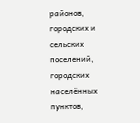районов, городских и сельских поселений, городских населённых пунктов,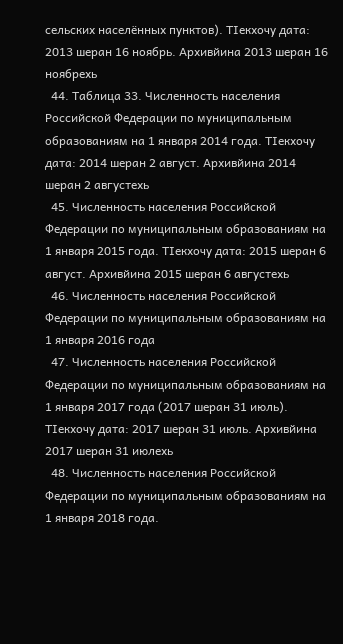сельских населённых пунктов). ТӀекхочу дата: 2013 шеран 16 ноябрь. Архивйина 2013 шеран 16 ноябрехь
  44. Таблица 33. Численность населения Российской Федерации по муниципальным образованиям на 1 января 2014 года. ТӀекхочу дата: 2014 шеран 2 август. Архивйина 2014 шеран 2 августехь
  45. Численность населения Российской Федерации по муниципальным образованиям на 1 января 2015 года. ТӀекхочу дата: 2015 шеран 6 август. Архивйина 2015 шеран 6 августехь
  46. Численность населения Российской Федерации по муниципальным образованиям на 1 января 2016 года
  47. Численность населения Российской Федерации по муниципальным образованиям на 1 января 2017 года (2017 шеран 31 июль). ТӀекхочу дата: 2017 шеран 31 июль. Архивйина 2017 шеран 31 июлехь
  48. Численность населения Российской Федерации по муниципальным образованиям на 1 января 2018 года.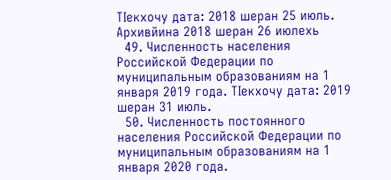ТӀекхочу дата: 2018 шеран 25 июль. Архивйина 2018 шеран 26 июлехь
  49. Численность населения Российской Федерации по муниципальным образованиям на 1 января 2019 года. ТӀекхочу дата: 2019 шеран 31 июль.
  50. Численность постоянного населения Российской Федерации по муниципальным образованиям на 1 января 2020 года.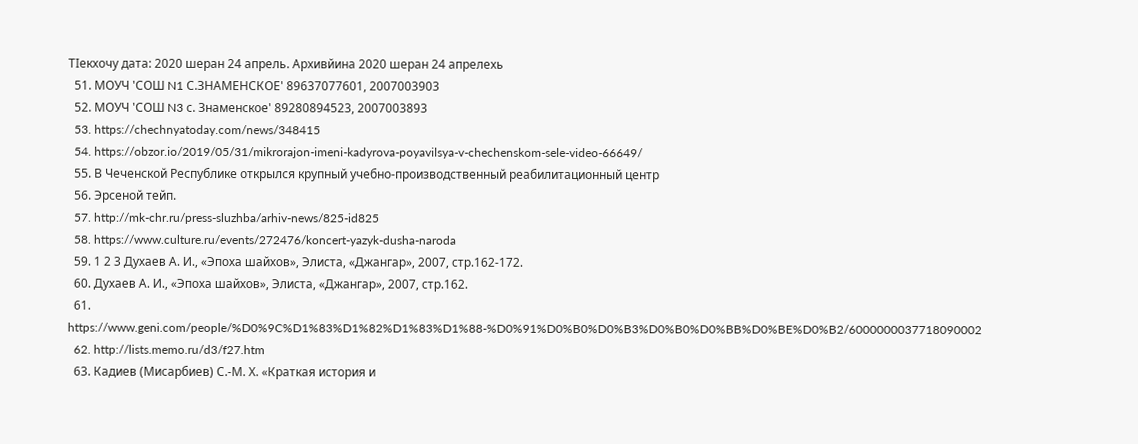ТӀекхочу дата: 2020 шеран 24 апрель. Архивйина 2020 шеран 24 апрелехь
  51. МОУЧ 'СОШ N1 С.ЗНАМЕНСКОЕ' 89637077601, 2007003903
  52. МОУЧ 'СОШ N3 с. Знаменское' 89280894523, 2007003893
  53. https://chechnyatoday.com/news/348415
  54. https://obzor.io/2019/05/31/mikrorajon-imeni-kadyrova-poyavilsya-v-chechenskom-sele-video-66649/
  55. В Чеченской Республике открылся крупный учебно-производственный реабилитационный центр
  56. Эрсеной тейп.
  57. http://mk-chr.ru/press-sluzhba/arhiv-news/825-id825
  58. https://www.culture.ru/events/272476/koncert-yazyk-dusha-naroda
  59. 1 2 3 Духаев А. И., «Эпоха шайхов», Элиста, «Джангар», 2007, стр.162-172.
  60. Духаев А. И., «Эпоха шайхов», Элиста, «Джангар», 2007, стр.162.
  61. https://www.geni.com/people/%D0%9C%D1%83%D1%82%D1%83%D1%88-%D0%91%D0%B0%D0%B3%D0%B0%D0%BB%D0%BE%D0%B2/6000000037718090002
  62. http://lists.memo.ru/d3/f27.htm
  63. Кадиев (Мисарбиев) С.-М. Х. «Краткая история и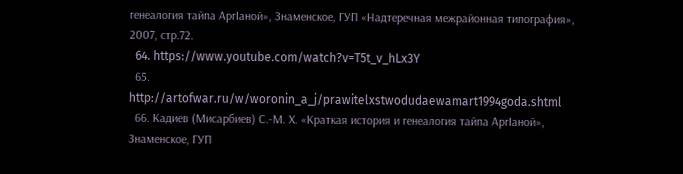генеалогия тайпа АргӀаной», Знаменское, ГУП «Надтеречная межрайонная типография», 2007, стр.72.
  64. https://www.youtube.com/watch?v=T5t_v_hLx3Y
  65. http://artofwar.ru/w/woronin_a_j/prawitelxstwodudaewamart1994goda.shtml
  66. Кадиев (Мисарбиев) С.-М. Х. «Краткая история и генеалогия тайпа АргӀаной», Знаменское, ГУП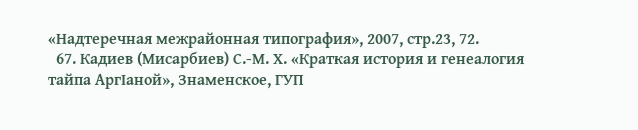«Надтеречная межрайонная типография», 2007, стр.23, 72.
  67. Кадиев (Мисарбиев) С.-М. Х. «Краткая история и генеалогия тайпа АргӀаной», Знаменское, ГУП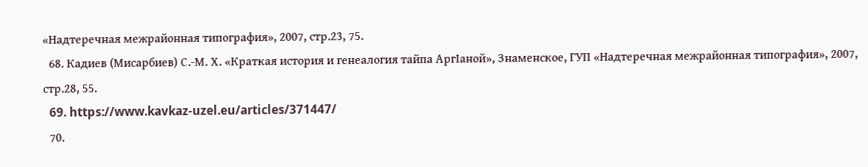«Надтеречная межрайонная типография», 2007, стр.23, 75.
  68. Кадиев (Мисарбиев) С.-М. Х. «Краткая история и генеалогия тайпа АргӀаной», Знаменское, ГУП «Надтеречная межрайонная типография», 2007, стр.28, 55.
  69. https://www.kavkaz-uzel.eu/articles/371447/
  70.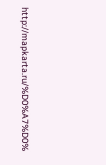http://mapkarta.ru/%D0%A7%D0%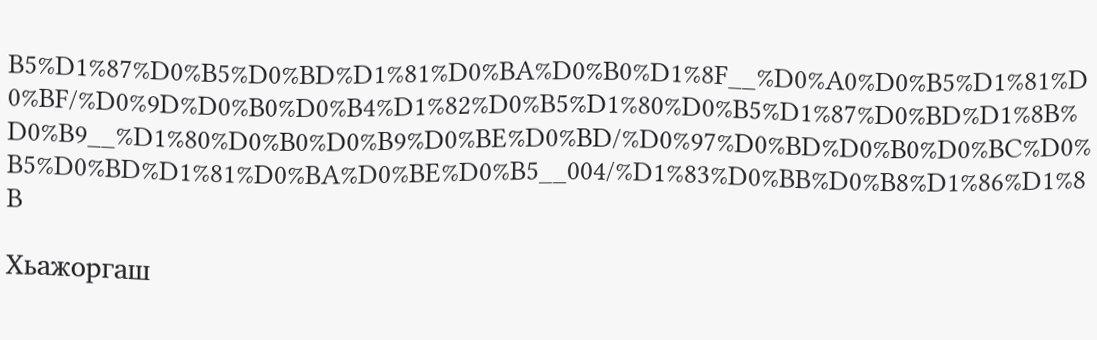B5%D1%87%D0%B5%D0%BD%D1%81%D0%BA%D0%B0%D1%8F__%D0%A0%D0%B5%D1%81%D0%BF/%D0%9D%D0%B0%D0%B4%D1%82%D0%B5%D1%80%D0%B5%D1%87%D0%BD%D1%8B%D0%B9__%D1%80%D0%B0%D0%B9%D0%BE%D0%BD/%D0%97%D0%BD%D0%B0%D0%BC%D0%B5%D0%BD%D1%81%D0%BA%D0%BE%D0%B5__004/%D1%83%D0%BB%D0%B8%D1%86%D1%8B

Хьажоргаш